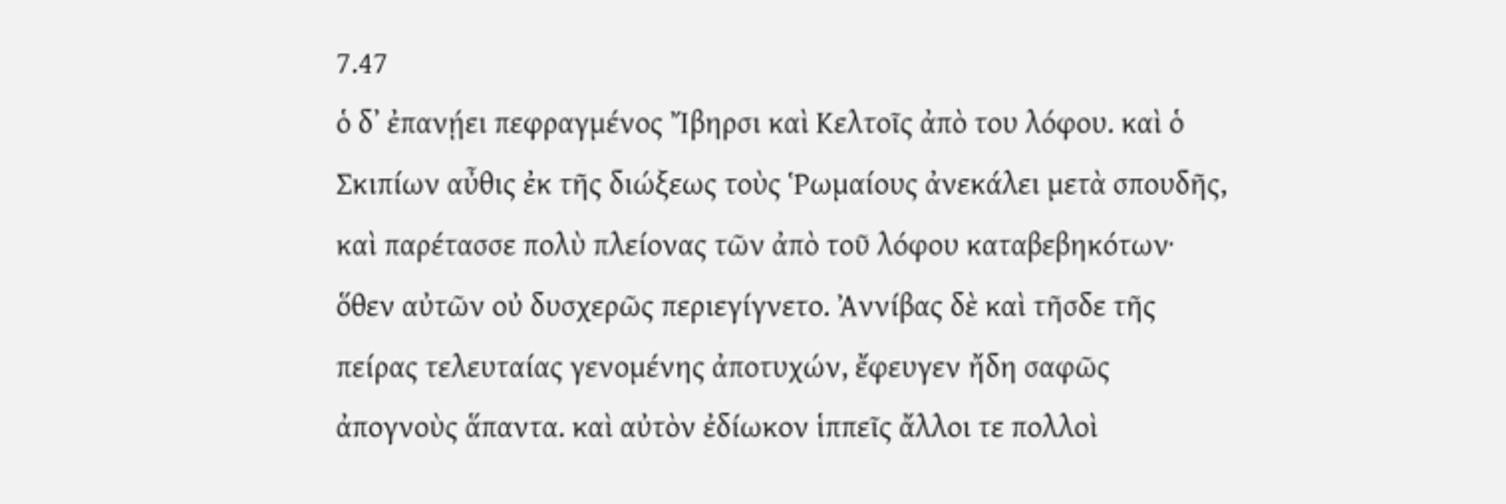7.47
ὁ δʼ ἐπανῄει πεφραγμένος Ἴβηρσι καὶ Κελτοῖς ἀπὸ του λόφου. καὶ ὁ Σκιπίων αὖθις ἐκ τῆς διώξεως τοὺς Ῥωμαίους ἀνεκάλει μετὰ σπουδῆς, καὶ παρέτασσε πολὺ πλείονας τῶν ἀπὸ τοῦ λόφου καταβεβηκότων· ὅθεν αὐτῶν οὐ δυσχερῶς περιεγίγνετο. Ἀννίβας δὲ καὶ τῆσδε τῆς πείρας τελευταίας γενομένης ἀποτυχών, ἔφευγεν ἤδη σαφῶς ἀπογνοὺς ἅπαντα. καὶ αὐτὸν ἐδίωκον ἱππεῖς ἄλλοι τε πολλοὶ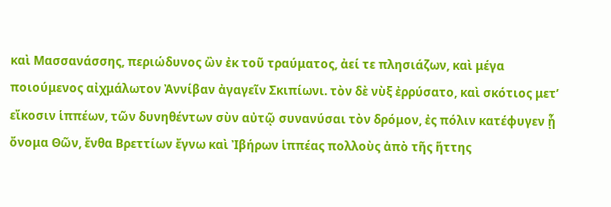καὶ Μασσανάσσης, περιώδυνος ὢν ἐκ τοῦ τραύματος, ἀεί τε πλησιάζων, καὶ μέγα ποιούμενος αἰχμάλωτον Ἀννίβαν ἀγαγεῖν Σκιπίωνι. τὸν δὲ νὺξ ἐρρύσατο, καὶ σκότιος μετʼ εἴκοσιν ἱππέων, τῶν δυνηθέντων σὺν αὐτῷ συνανύσαι τὸν δρόμον, ἐς πόλιν κατέφυγεν ᾗ ὄνομα Θῶν, ἔνθα Βρεττίων ἔγνω καὶ Ἰβήρων ἱππέας πολλοὺς ἀπὸ τῆς ἥττης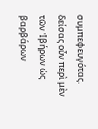συμπεφευγότας. δείσας οὖν περὶ μὲν τῶν Ἰβήρων ὡς βαρβάρων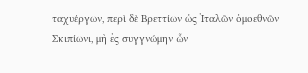ταχυέργων, περὶ δὲ Βρεττίων ὡς Ἰταλῶν ὁμοεθνῶν Σκιπίωνι, μὴ ἐς συγγνώμην ὧν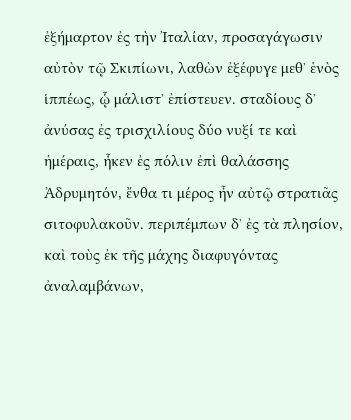ἐξήμαρτον ἐς τὴν Ἰταλίαν, προσαγάγωσιν αὐτὸν τῷ Σκιπίωνι, λαθὼν ἐξέφυγε μεθʼ ἑνὸς ἱππέως, ᾧ μάλιστʼ ἐπίστευεν. σταδίους δʼ ἀνύσας ἐς τρισχιλίους δύο νυξί τε καὶ ἡμέραις, ἧκεν ἐς πόλιν ἐπὶ θαλάσσης Ἀδρυμητόν, ἔνθα τι μέρος ἦν αὐτῷ στρατιᾶς σιτοφυλακοῦν. περιπέμπων δʼ ἐς τὰ πλησίον, καὶ τοὺς ἐκ τῆς μάχης διαφυγόντας ἀναλαμβάνων,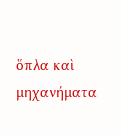ὅπλα καὶ μηχανήματα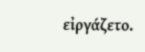εἰργάζετο.